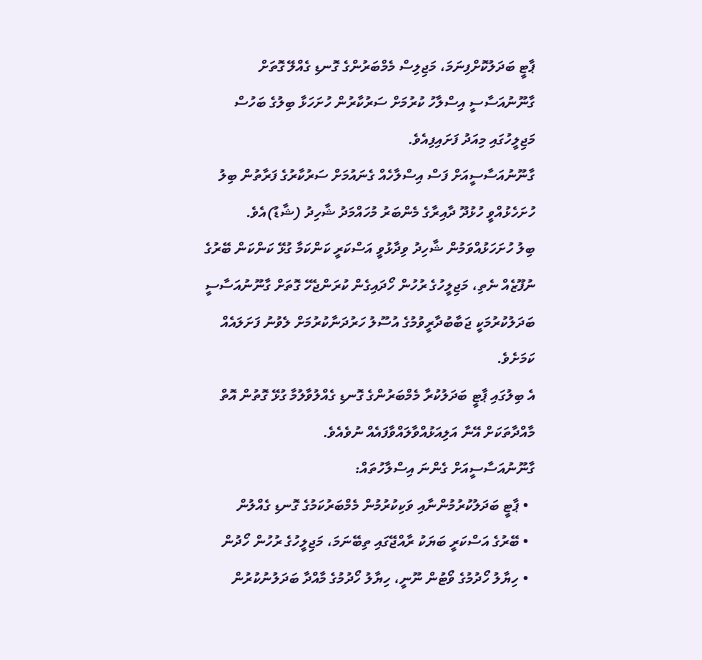ޕާޓީ ބަދަލުކޮށްފިނަމަ، މަޖިލިސް މެމްބަރުންގެ ގޮނޑި ގެއްލޭ ގޮތަށް ގާނޫނުއަސާސީ އިސްލާހު ކުރުމަށް ސަރުކާރުން ހުށަހަޅާ ބިލުގެ ބަހުސް މަޖިލީހުގައި މިއަދު ފަށައިފިއެވެ.
ގާނޫނުއަސާސީއަށް ފަސް އިސްލާހެއް ގެނައުމަށް ސަރުކާރުގެ ފަރާތުން ބިލު ހުށަހެޅުއްވީ ހުޅުދޫ ދާއިރާގެ މެންބަރު މުހައްމަދު ޝާހިދު (ޝާޑު)އެވެ.
ބިލު ހުށަހަޅުއްވަމުން ޝާހިދު ވިދާޅުވީ އަސްކަރީ ކަންކަމާ ގުޅޭ ކަންކަން ބޭރުގެ ނުފޫޒެއް ނެތި، މަޖިލީހުގެ ރުހުން ހޯދައިގެން ކުރަންޖެހޭ ގޮތަށް ގާނޫނުއަސާސީ ބަދަލުކުރުމަކީ ޖަބާބުދާރީވުމުގެ އުސޫލު ހަރުދަނާކުރުމަށް ލެވުނު ފަށަލައެއް ކަމަށެވެ.
އެ ބިލުގައި ޕާޓީ ބަދަލުކުރާ މެމްބަރުންގެ ގޮނޑި ގެއްލުވާލުމާ ގުޅޭ ގޮތުން އޮތް މާއްދާތަކަށް އޭނާ އަލިއަޅުއްވާލައްވާފައެއް ނުވެއެވެ.
ގާނޫނުއަސާސީއަށް ގެންނަ އިސްލާހުތައް:
  • ޕާޓީ ބަދަލުކުރުމުންނާއި ވަކިކުރުމުން މެމްބަރުކަމުގެ ގޮނޑި ގެއްލުން
  • ބޭރުގެ އަސްކަރީ ބަޔަކު ރާއްޖޭގައި ތިބޭނަމަ، މަޖިލީހުގެ ރުހުން ހޯދުން
  • ހިޔާލު ހޯދުމުގެ ވޯޓުން ނޫނީ، ހިޔާލު ހޯދުމުގެ މާއްދާ ބަދަލުނުކުރުން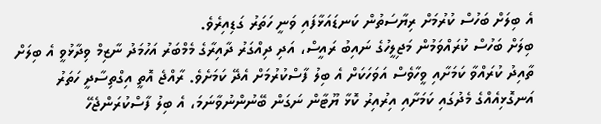އެ ބިލަށް ބަހުސް ކުރުމަށް ރިޔާސަތުން ކަނޑައަޅާފައި ވަނީ ހަތަރު ގަޑިއިރެވެ.
ބިލަށް ބަހުސް ކުރައްވަމުން މަޖިލީހުގެ ނައިބު ރައީސް، އަދި ދިއްގަރު ދާއިރާގެ މެމްބަރު އަހުމަދު ނާޒިމް ވިދާޅުވީ އެ ބިލަށް ތާއިދު ކުރައްވާ ކަމަށާއި ވީހާވެސް އަވަހަކަށް އެ ބިލު ފާސްކުރުމަށް އެދޭ ކަމަށެވެ. ރާއްޖެ އޮތީ އިގްތިސާދީ ހަތަރު އަނގޮޅިއެއްގެ މެދުގައި ކަމަށާއި އިރުއިރު ކޮޅާ ޔޫޓާން ނަގަން ބޭނުންނުވާނަމަ، އެ ބިލު ފާސްކުރަންޖެހޭ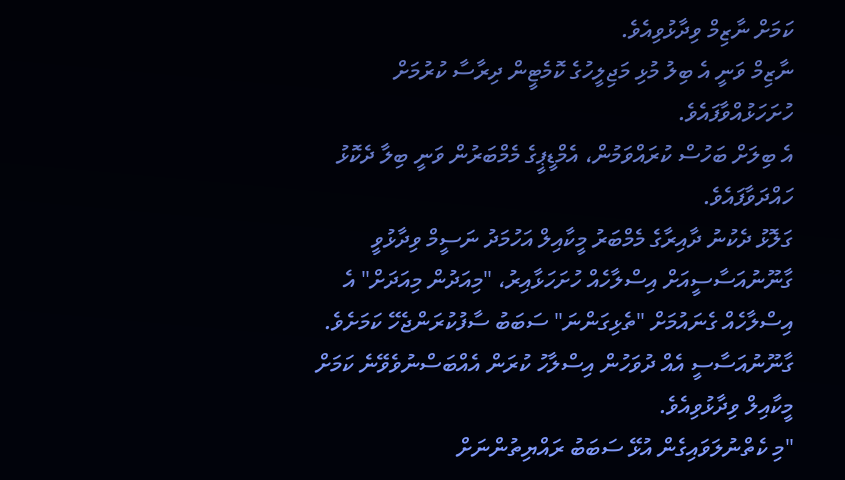ކަމަށް ނާޒިމް ވިދާޅުވިއެވެ.
ނާޒިމް ވަނީ އެ ބިލު މުޅި މަޖިލީހުގެ ކޮމެޓީން ދިރާސާ ކުރުމަށް ހުށަހަޅުއްވާފައެވެ.
އެ ބިލަށް ބަހުސް ކުރައްވަމުން، އެމްޑީޕީގެ މެމްބަރުން ވަނީ ބިލާ ދެކޮޅު ހައްދަވާފައެވެ.
ގަލޮޅު ދެކުނު ދާއިރާގެ މެމްބަރު މީކާއިލް އަހުމަދު ނަސީމް ވިދާޅުވީ ގާނޫނުއަސާސީއަށް އިސްލާހެއް ހުށަހަޅާއިރު، "މިއަދުން މިއަދަށް" އެ އިސްލާހެއް ގެނައުމަށް "ތެޅިގަންނަ" ސަބަބު ސާފުކުރަންޖެހޭ ކަމަށެވެ. ގާނޫނުއަސާސީ އެއް ދުވަހުން އިސްލާހު ކުރަން އެއްބަސްނުވެވޭނެ ކަމަށް މީކާއިލް ވިދާޅުވިއެވެ.
"މި ކެތްނުލަވައިގެން އުޅޭ ސަބަބު ރައްޔިތުންނަށް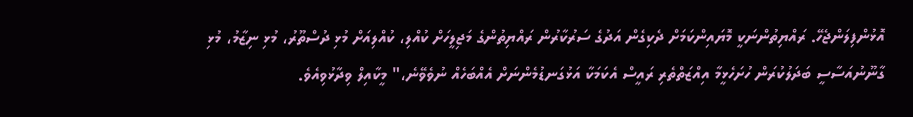އޮޅުންފިލަންޖެހޭ. ރައްޔިތުންނަކީ މޮޔައިންކަމަށް ދެކިގެން އަދުގެ ސަރުކާރުން ރައްޔިތުންގެ މަޖިލީހަށް ކުއްލި، ކުއްލިއަށް މުޅި ދުސްތޫރު، މުޅި ނިޒާމު، މުޅި ގާނޫނުއަސާސީ ބަދަލުކުރަން ހުށަހެޅީމާ އިއްޒަތްތެރި ރައީސް އެކަމަކާ އަޅުގަނޑުމެންނަށް އެއްބަހެއް ނުވެވޭނެ،" މީކާއިލް ވިދާޅުވިއެވެ.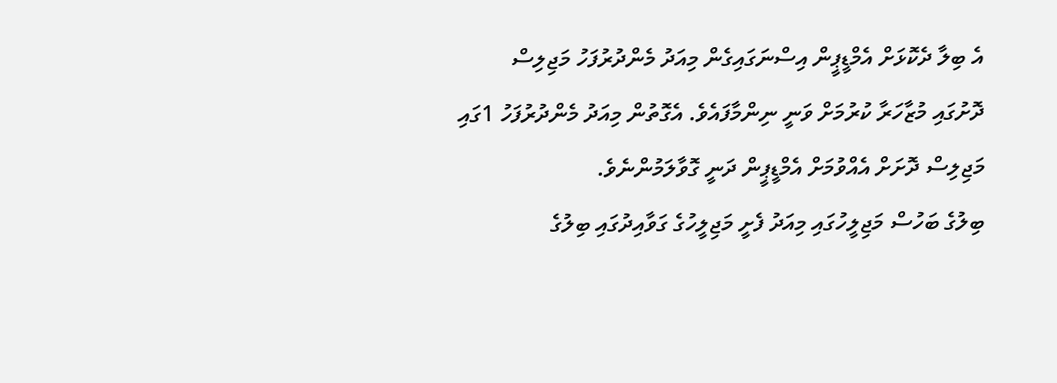އެ ބިލާ ދެކޮޅަށް އެމްޑީޕީން އިސްނަގައިގެން މިއަދު މެންދުރުފަހު މަޖިލިސް ދޮށުގައި މުޒާހަރާ ކުރުމަށް ވަނީ ނިންމާފައެވެ. އެގޮތުން މިއަދު މެންދުރުފަހު 1ގައި މަޖިލިސް ދޮށަށް އެއްވުމަށް އެމްޑީޕީން ދަނީ ގޮވާލަމުންނެވެ.
ބިލުގެ ބަހުސް މަޖިލީހުގައި މިއަދު ފެށީ މަޖިލީހުގެ ގަވާއިދުގައި ބިލުގެ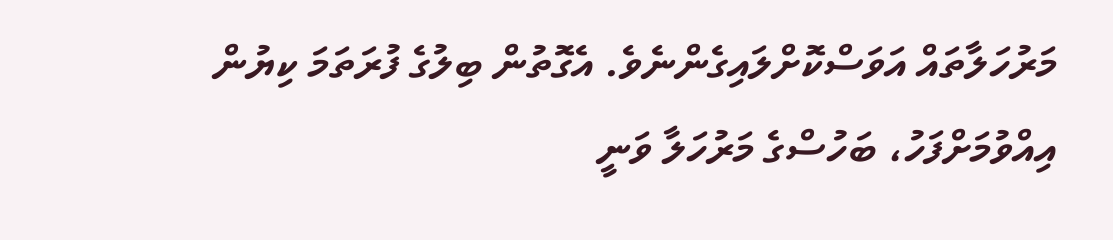މަރުހަލާތައް އަވަސްކޮށްލައިގެންނެވެ. އެގޮތުން ބިލުގެ ފުރަތަމަ ކިޔުން އިއްވުމަށްފަހު، ބަހުސްގެ މަރުހަލާ ވަނީ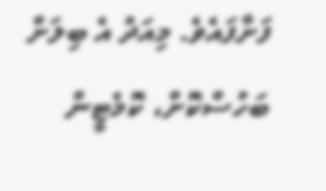ފަށާފައެވެ. މިއަދު އެ ބިލަށް ބަހުސްކޮށް، ކޮމެޓީން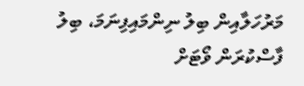މަރުހަލާއިން ބިލު ނިންމައިފިނަމަ، ބިލު ފާސްކުރަން ވޯޓަށް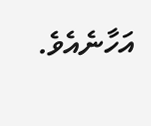އަހާނެއެވެ.